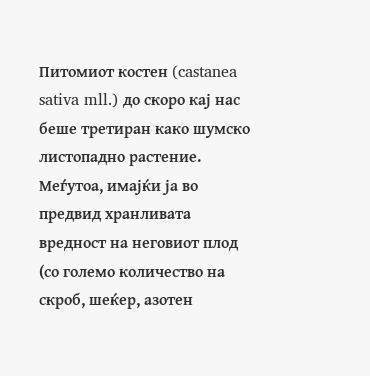Питомиот костен (castanea sativa mll.) до скоро кај нас беше третиран како шумско листопадно растение. Меѓутоа, имајќи ја во предвид хранливата вредност на неговиот плод (со големо количество на скроб, шеќер, азотен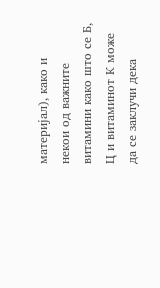материјал), како и некои од важните витамини како што се Б, Ц и витаминот К може да се заклучи дека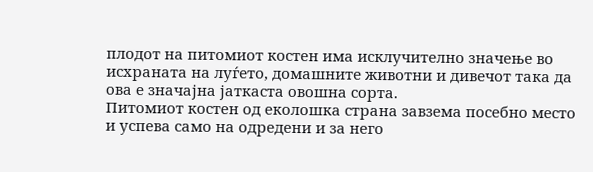плодот на питомиот костен има исклучително значење во исхраната на луѓето, домашните животни и дивечот така да ова е значајна јаткаста овошна сорта.
Питомиот костен од еколошка страна завзема посебно место и успева само на одредени и за него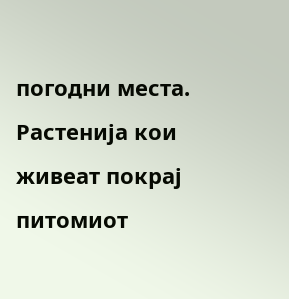погодни места. Растенија кои живеат покрај питомиот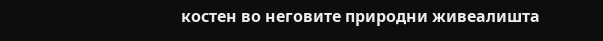костен во неговите природни живеалишта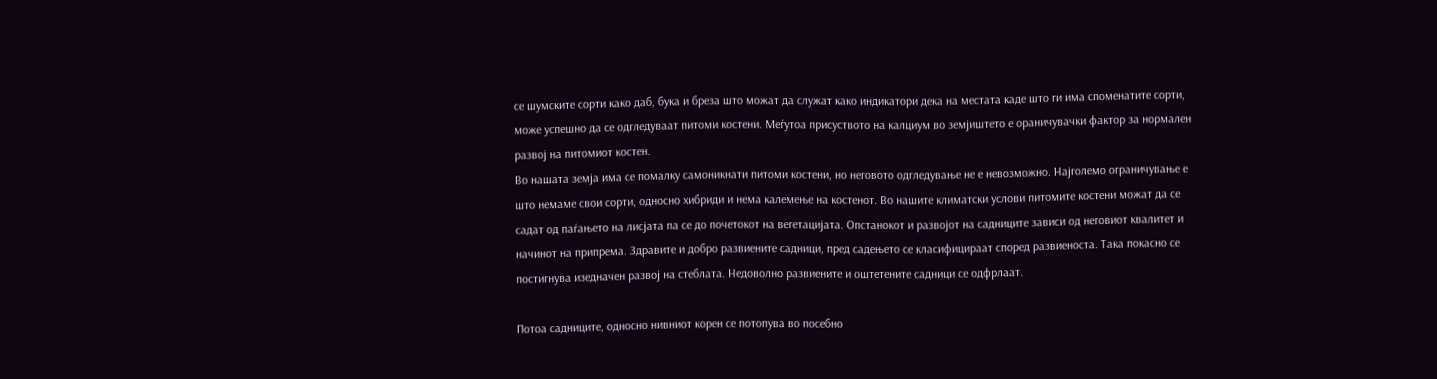се шумските сорти како даб, бука и бреза што можат да служат како индикатори дека на местата каде што ги има споменатите сорти, може успешно да се одгледуваат питоми костени. Меѓутоа присуството на калциум во земјиштето е ораничувачки фактор за нормален развој на питомиот костен.
Во нашата земја има се помалку самоникнати питоми костени, но неговото одгледување не е невозможно. Најголемо ограничување е што немаме свои сорти, односно хибриди и нема калемење на костенот. Во нашите климатски услови питомите костени можат да се садат од паѓањето на лисјата па се до почетокот на вегетацијата. Опстанокот и развојот на садниците зависи од неговиот квалитет и начинот на припрема. Здравите и добро развиените садници, пред садењето се класифицираат според развиеноста. Така покасно се постигнува изедначен развој на стеблата. Недоволно развиените и оштетените садници се одфрлаат.

Потоа садниците, односно нивниот корен се потопува во посебно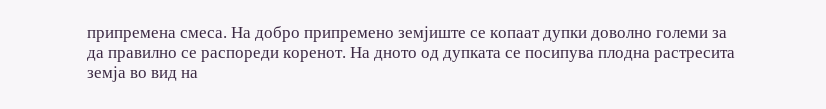припремена смеса. На добро припремено земјиште се копаат дупки доволно големи за да правилно се распореди коренот. На дното од дупката се посипува плодна растресита земја во вид на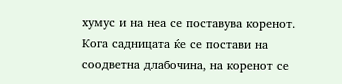хумус и на неа се поставува коренот. Кога садницата ќе се постави на соодветна длабочина, на коренот се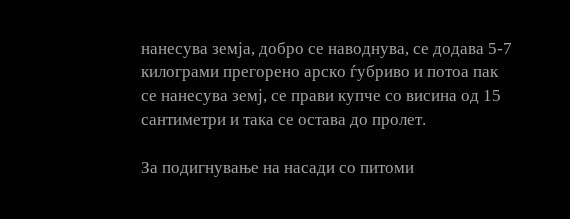нанесува земја, добро се наводнува, се додава 5-7 килограми прегорено арско ѓубриво и потоа пак се нанесува земј, се прави купче со висина од 15 сантиметри и така се остава до пролет.

За подигнување на насади со питоми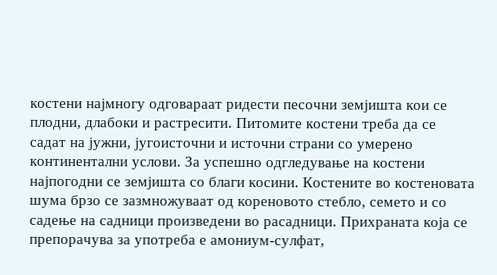костени најмногу одговараат ридести песочни земјишта кои се плодни, длабоки и растресити. Питомите костени треба да се садат на јужни, југоисточни и источни страни со умерено континентални услови. За успешно одгледување на костени најпогодни се земјишта со благи косини. Костените во костеновата шума брзо се зазмножуваат од кореновото стебло, семето и со садење на садници произведени во расадници. Прихраната која се препорачува за употреба е амониум-сулфат,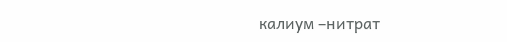калиум –нитрат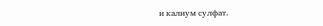и калиум сулфат.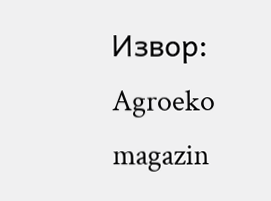Извор: Agroeko magazin